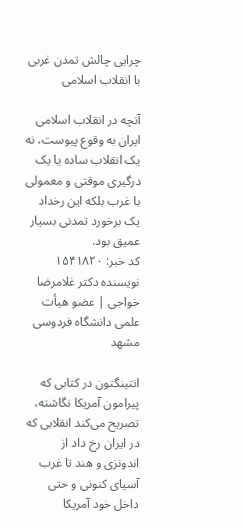چرایی چالش تمدن غربی با انقلاب اسلامی

آنچه در انقلاب اسلامی ایران به وقوع پیوست، نه یک انقلاب ساده یا یک درگیری موقتی و معمولی با غرب بلکه این رخداد یک برخورد تمدنی بسیار عمیق بود.
کد خبر: ۱۵۴۱۸۲۰
نویسنده دکتر غلامرضا خواجی | عضو هیأت علمی دانشگاه فردوسی مشهد

انتینگتون در کتابی که پیرامون آمریکا نگاشته، تصریح می‌کند انقلابی که در ایران رخ داد از اندونزی و هند تا غرب آسیای کنونی و حتی داخل خود آمریکا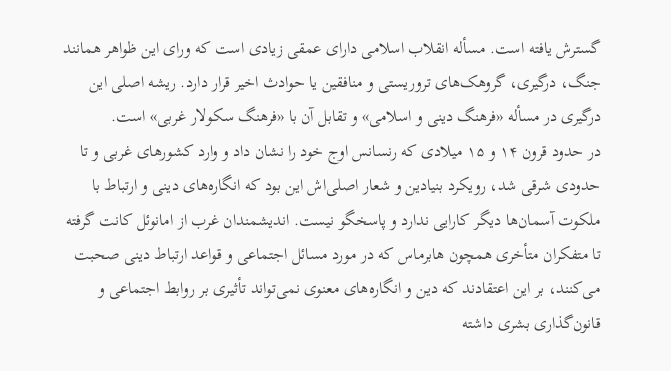گسترش یافته است. مسأله انقلاب اسلامی دارای عمقی زیادی است که ورای این ظواهر همانند جنگ، درگیری، گروهک‌های تروریستی و منافقین یا حوادث اخیر قرار دارد. ریشه اصلی این درگیری در مسأله «فرهنگ دینی و اسلامی» و تقابل آن با «فرهنگ سکولار غربی» است.
در حدود قرون ۱۴ و ۱۵ میلادی که رنسانس اوج خود را نشان داد و وارد کشورهای غربی و تا حدودی شرقی شد، رویکرد بنیادین و شعار اصلی‌اش این بود که انگاره‌های دینی و ارتباط با ملکوت آسمان‌ها دیگر کارایی ندارد و پاسخگو نیست. اندیشمندان غرب از امانوئل کانت گرفته تا متفکران متأخری همچون هابرماس که در مورد مسائل اجتماعی و قواعد ارتباط دینی صحبت می‌کنند، بر این اعتقادند که دین و انگاره‌های معنوی نمی‌تواند تأثیری بر روابط اجتماعی و قانون‌گذاری بشری داشته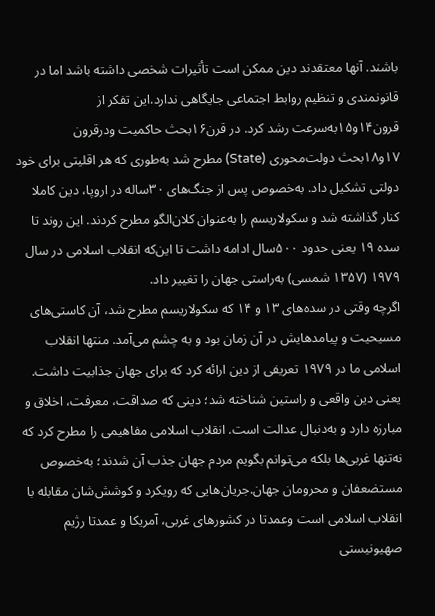باشند. آنها معتقدند دین ممکن است تأثیرات شخصی داشته باشد اما در قانونمندی و تنظیم روابط اجتماعی جایگاهی ندارد.این تفکر از قرون۱۴و۱۵به‌سرعت رشد کرد. در قرن۱۶بحث حاکمیت ودرقرون ۱۷و۱۸بحث دولت‌محوری (State) مطرح شد به‌طوری که هر اقلیتی برای خود دولتی تشکیل داد. به‌خصوص پس از جنگ‌های ۳۰ساله در اروپا، دین کاملا کنار گذاشته شد و سکولاریسم را به‌عنوان کلان‌الگو مطرح کردند. این روند تا سده ۱۹ یعنی حدود ۵۰۰سال ادامه داشت تا این‌که انقلاب اسلامی در سال ۱۹۷۹ (۱۳۵۷ شمسی) به‌راستی جهان را تغییر داد.
اگرچه وقتی در سده‌های ۱۳ و ۱۴ که سکولاریسم مطرح شد، آن کاستی‌های مسیحیت و پیامدهایش در آن زمان بود و به چشم می‌آمد. منتها انقلاب اسلامی ما در ۱۹۷۹ تعریفی از دین ارائه کرد که برای جهان جذابیت داشت. یعنی دین واقعی و راستین شناخته ‌شد؛ دینی که صداقت، معرفت، اخلاق و مبارزه دارد و به‌دنبال عدالت است. انقلاب اسلامی مفاهیمی را مطرح ‌کرد که نه‌تنها غربی‌ها بلکه می‌توانم بگویم مردم جهان جذب آن شدند؛ به‌خصوص مستضعفان و محرومان جهان.جریان‌هایی که رویکرد و کوشش‌شان مقابله با انقلاب اسلامی است وعمدتا در کشورهای غربی، آمریکا و عمدتا رژیم صهیونیستی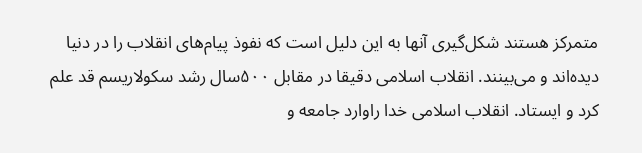متمرکز هستند شکل‌گیری آنها به این دلیل است که نفوذ پیام‌های انقلاب را در دنیا دیده‌اند و می‌بینند. انقلاب اسلامی دقیقا در مقابل ۵۰۰سال رشد سکولاریسم قد علم کرد و ایستاد. انقلاب اسلامی خدا راوارد جامعه و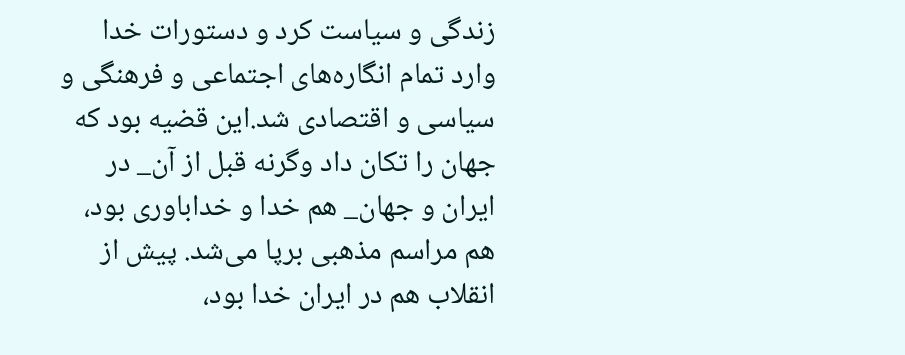زندگی و سیاست کرد و دستورات خدا وارد تمام انگاره‌های اجتماعی و فرهنگی و سیاسی و اقتصادی شد.این قضیه بود که جهان را تکان داد وگرنه قبل از آن_ در ایران ‌و جهان_ هم خدا و خداباوری بود، هم مراسم مذهبی برپا می‌شد. پیش از انقلاب هم در ایران خدا بود،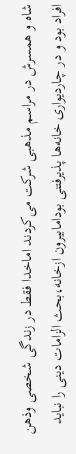شاه و همسرش در مراسم مذهبی شرکت می‌کردند اماخدا فقط در زندگی شخصی وذهن افراد بود و در چاردیواری خانه‌ها پذیرفتنی بودامابیرون ازخانه،بحث الزامات دینی را نباید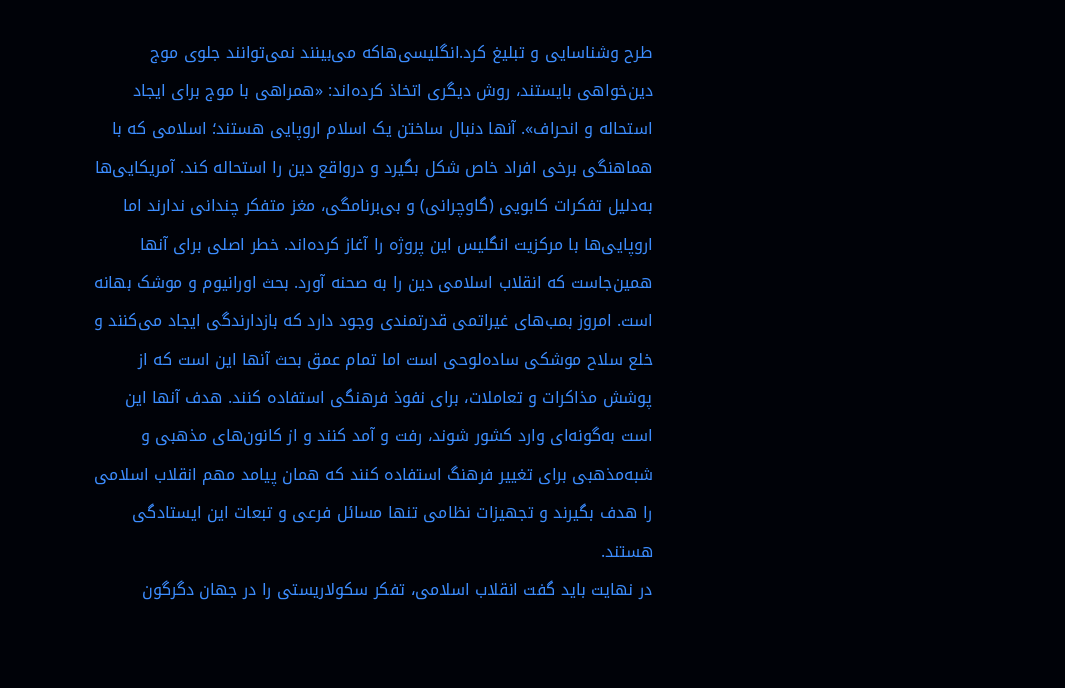طرح وشناسایی و تبلیغ کرد.انگلیسی‌هاکه می‌بینند نمی‌توانند جلوی موج دین‌خواهی بایستند، روش دیگری اتخاذ کرده‌اند: «همراهی با موج برای ایجاد استحاله و انحراف». آنها ‌دنبال ساختن یک اسلام اروپایی هستند؛ اسلامی که با هماهنگی برخی افراد خاص شکل بگیرد و درواقع دین را استحاله کند. آمریکایی‌ها به‌دلیل تفکرات کابویی (گاوچرانی) و بی‌برنامگی، مغز متفکر چندانی ندارند اما اروپایی‌ها با مرکزیت انگلیس این پروژه را آغاز کرده‌اند. خطر اصلی برای آنها همین‌جاست که انقلاب اسلامی دین را به صحنه آورد. بحث اورانیوم و موشک بهانه است. امروز بمب‌های غیراتمی قدرتمندی وجود دارد که بازدارندگی ایجاد می‌کنند و خلع سلاح موشکی ساده‌لوحی است اما تمام عمق بحث آنها این است که از پوشش مذاکرات و تعاملات، برای نفوذ فرهنگی استفاده کنند. هدف آنها این است به‌گونه‌ای وارد کشور شوند، رفت ‌و آمد کنند و از کانون‌های مذهبی و شبه‌مذهبی برای تغییر فرهنگ استفاده کنند که همان پیامد مهم انقلاب اسلامی را هدف بگیرند و تجهیزات نظامی تنها مسائل فرعی و تبعات این ایستادگی هستند.
در نهایت باید گفت انقلاب اسلامی، تفکر سکولاریستی را در جهان دگرگون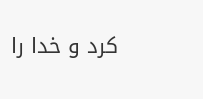کرد و خدا را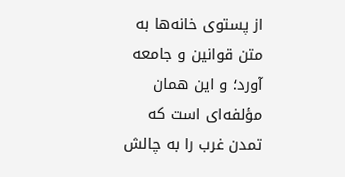از پستوی خانه‌ها به متن قوانین و جامعه آورد؛ و این همان مؤلفه‌ای است که تمدن غرب را به چالش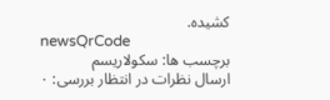کشیده.
newsQrCode
برچسب ها: سکولاریسم
ارسال نظرات در انتظار بررسی: ۰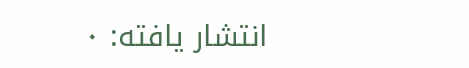انتشار یافته: ۰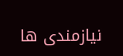نیازمندی ها